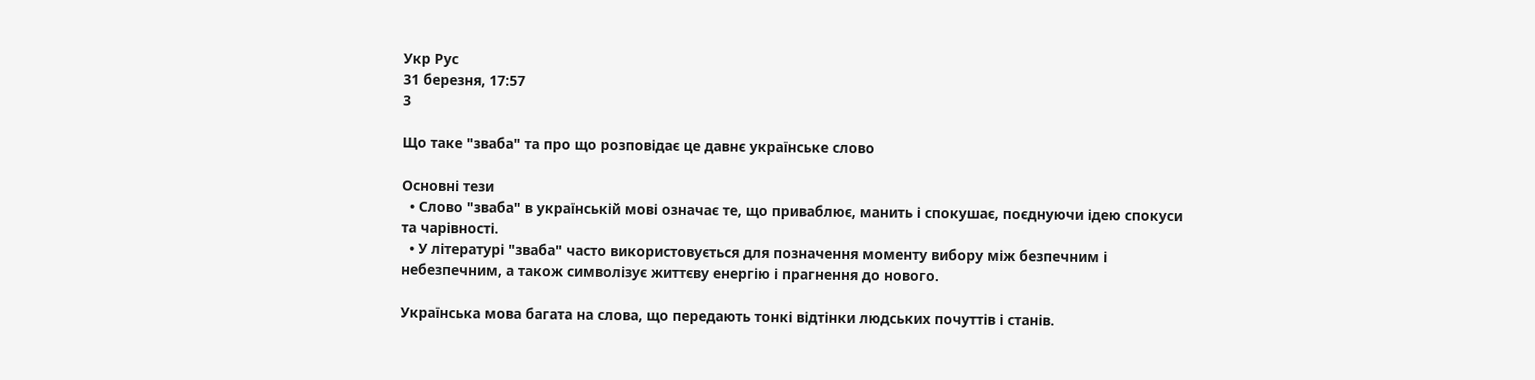Укр Рус
31 березня, 17:57
3

Що таке "зваба" та про що розповідає це давнє українське слово

Основні тези
  • Слово "зваба" в українській мові означає те, що приваблює, манить і спокушає, поєднуючи ідею спокуси та чарівності.
  • У літературі "зваба" часто використовується для позначення моменту вибору між безпечним і небезпечним, а також символізує життєву енергію і прагнення до нового.

Українська мова багата на слова, що передають тонкі відтінки людських почуттів і станів.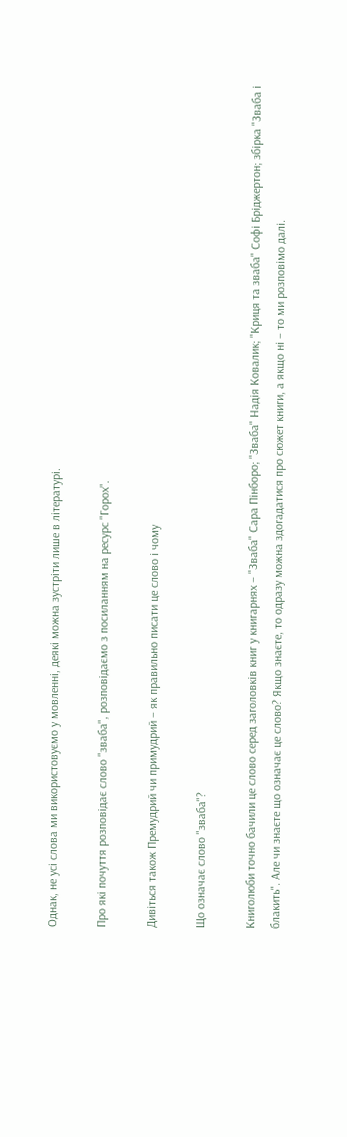Однак, не усі слова ми використовуємо у мовленні, деякі можна зустріти лише в літературі.

Про які почуття розповідає слово "зваба", розповідаємо з посиланням на ресурс "Горох".

Дивіться також Премудрий чи примудрий – як правильно писати це слово і чому

Що означає слово "зваба"?

Книголюби точно бачили це слово серед заголовків книг у книгарнях – "Зваба" Сара Пінборо; "Зваба" Надія Ковалик; "Криця та зваба" Софі Бріджертон; збірка "Зваба і блакить". Але чи знаєте що означає це слово? Якщо знаєте, то одразу можна здогадатися про сюжет книги, а якщо ні – то ми розповімо далі.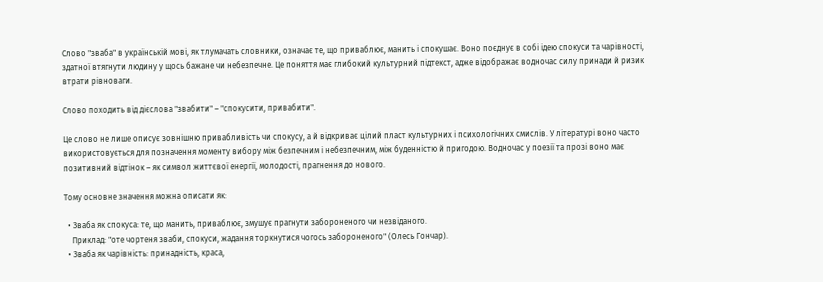Слово "зваба" в українській мові, як тлумачать словники, означає те, що приваблює, манить і спокушає. Воно поєднує в собі ідею спокуси та чарівності, здатної втягнути людину у щось бажане чи небезпечне. Це поняття має глибокий культурний підтекст, адже відображає водночас силу принади й ризик втрати рівноваги.

Слово походить від дієслова "звабити" – "спокусити, привабити".

Це слово не лише описує зовнішню привабливість чи спокусу, а й відкриває цілий пласт культурних і психологічних смислів. У літературі воно часто використовується для позначення моменту вибору між безпечним і небезпечним, між буденністю й пригодою. Водночас у поезії та прозі воно має позитивний відтінок – як символ життєвої енергії, молодості, прагнення до нового.

Тому основне значення можна описати як:

  • Зваба як спокуса: те, що манить, приваблює, змушує прагнути забороненого чи незвіданого.
    Приклад: "оте чортеня зваби, спокуси, жадання торкнутися чогось забороненого" (Олесь Гончар).
  • Зваба як чарівність: принадність, краса,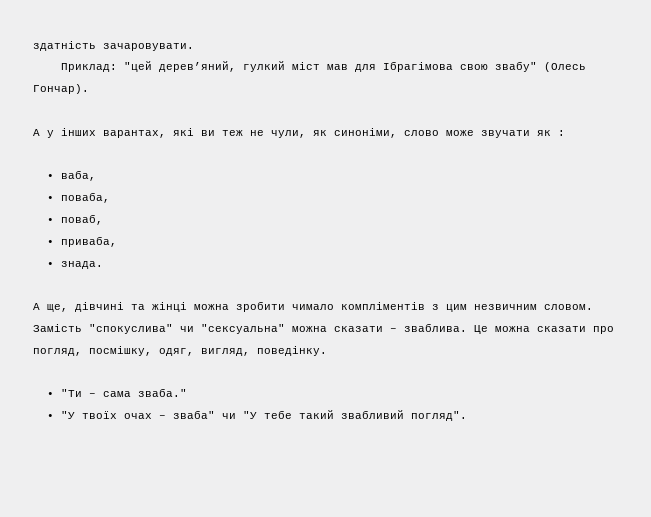здатність зачаровувати.
    Приклад: "цей дерев’яний, гулкий міст мав для Ібрагімова свою звабу" (Олесь Гончар).

А у інших варантах, які ви теж не чули, як синоніми, слово може звучати як :

  • ваба,
  • поваба,
  • поваб,
  • приваба,
  • знада.

А ще, дівчині та жінці можна зробити чимало компліментів з цим незвичним словом. Замість "спокуслива" чи "сексуальна" можна сказати – зваблива. Це можна сказати про погляд, посмішку, одяг, вигляд, поведінку.

  • "Ти – сама зваба."
  • "У твоїх очах – зваба" чи "У тебе такий звабливий погляд".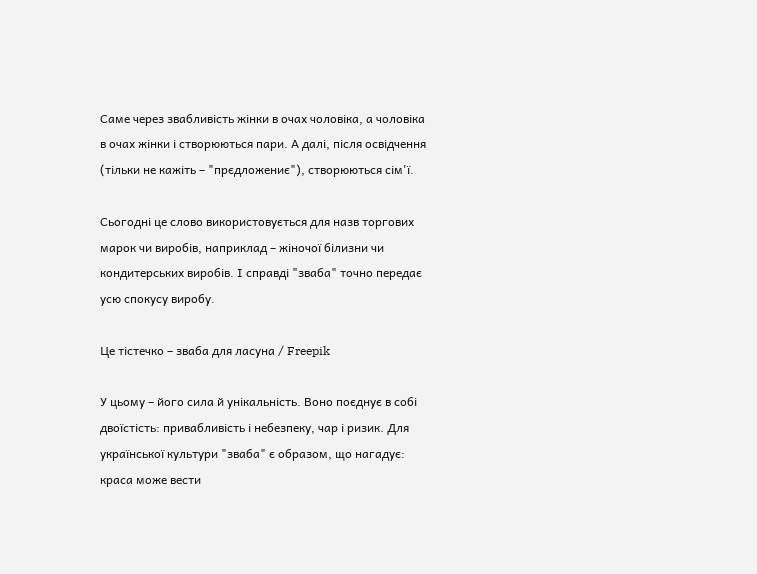Саме через звабливість жінки в очах чоловіка, а чоловіка в очах жінки і створюються пари. А далі, після освідчення (тільки не кажіть – "прєдложениє"), створюються сім'ї.

Сьогодні це слово використовується для назв торгових марок чи виробів, наприклад – жіночої білизни чи кондитерських виробів. І справді "зваба" точно передає усю спокусу виробу.

Це тістечко – зваба для ласуна / Freepik

У цьому – його сила й унікальність. Воно поєднує в собі двоїстість: привабливість і небезпеку, чар і ризик. Для української культури "зваба" є образом, що нагадує: краса може вести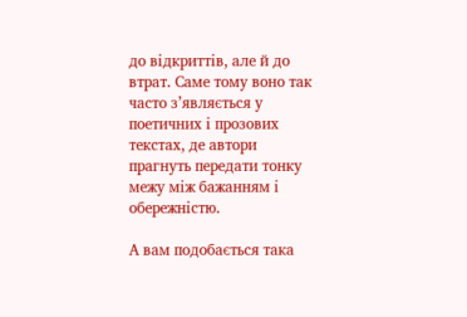до відкриттів, але й до втрат. Саме тому воно так часто з’являється у поетичних і прозових текстах, де автори прагнуть передати тонку межу між бажанням і обережністю.

А вам подобається така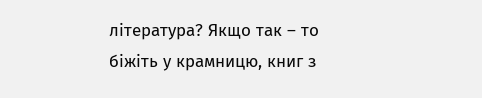література? Якщо так – то біжіть у крамницю, книг з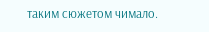таким сюжетом чимало.